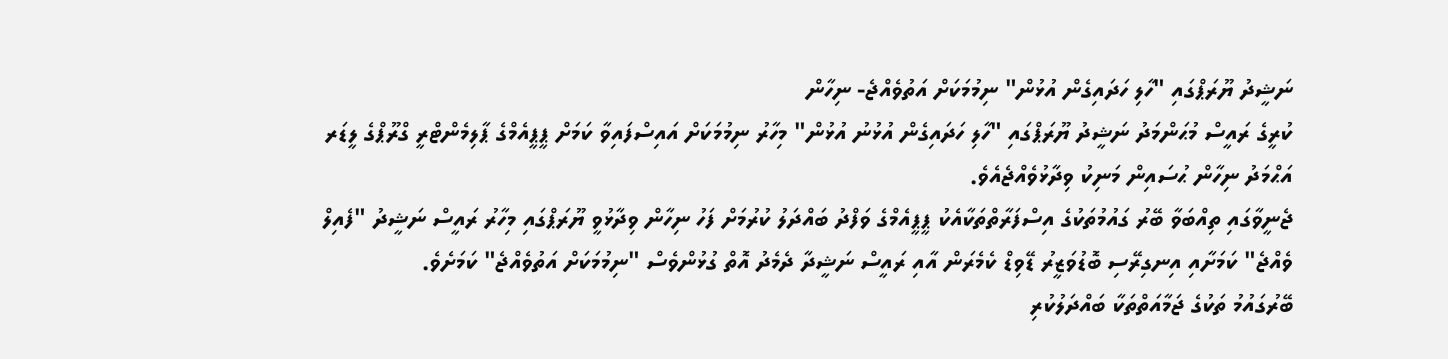ނަޝީދު ޔޫރަޕްގައި "ހާލި ހަދައިގެން އުޅުން" ނިމުމަކަށް އަތުވެއްޖެ- ނިހާން
ކުރީގެ ރައީސް މުޙަންމަދު ނަޝީދު ޔޫރަޕްގައި "ހާލި ހަދައިގެން އުޅުނު އުޅުން" މިހާރު ނިމުމަކަށް އައިސްފައިވާ ކަމަށް ޕީޕީއެމްގެ ޕާލިމެންޓްރީ ގްރޫޕްގެ ލީޑަރ އަޙްމަދު ނިހާން ޙުސައިން މަނިކު ވިދާޅުވެއްޖެއެވެ.
ޖެނީވާގައި ތިއްބަވާ ބޭރު ގައުމުތަކުގެ އިސްފަރާތްތަކާއެކު ޕީޕީއެމްގެ ވަފްދު ބައްދަލު ކުރުމަށް ފަހު ނިހާން ވިދާޅުވީ ޔޫރަޕްގައި މިހާރު ރައީސް ނަޝީދު "ފެއިލް ވެއްޖެ" ކަމަށާއި އިނގިރޭސި ބޮޑުވަޒީރު ޑޭވިޑް ކެމެރަން އާއި ރައީސް ނަޝީދާ ދެމެދު އޮތް ގުޅުންވެސް "ނިމުމަކަށް އަތުވެއްޖެ" ކަމަށެވެ.
ބޭރުގައުމު ތަކުގެ ޖަމާއަތްތަކާ ބައްދަލުކުރި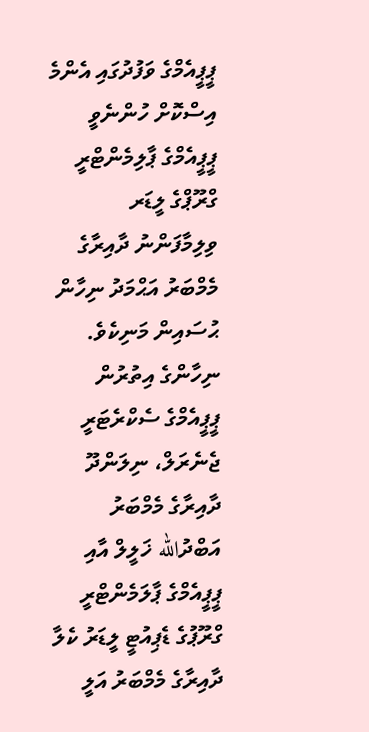ޕީޕީއެމްގެ ވަފުދުގައި އެންމެ އިސްކޮށް ހުންނެވީ ޕީޕީއެމްގެ ޕާލިމެންޓްރީ ގްރޫޕްގެ ލީޑަރ ވިލިމާފަންނު ދާއިރާގެ މެމްބަރު އަޙްމަދު ނިހާން ޙުސައިން މަނިކެވެ. ނިހާންގެ އިތުރުން ޕީޕީއެމްގެ ސެކްރެޓަރީ ޖެނެރަލް، ނިލަންދޫ ދާއިރާގެ މެމްބަރު އަބްދުالله ޚަލީލް އާއި ޕީޕީއެމްގެ ޕާލަމެންޓްރީ ގްރޫޕުގެ ޑެޕިއުޓީ ލީޑަރު ކެލާ ދާއިރާގެ މެމްބަރު އަލީ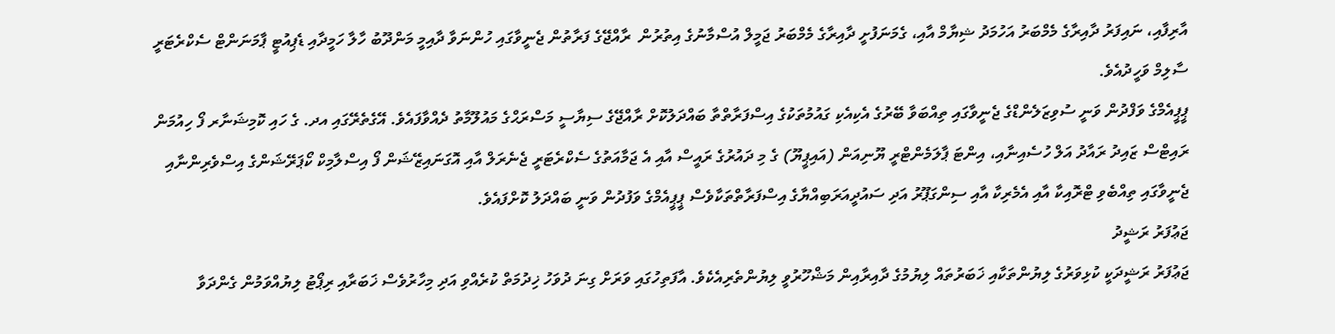އާރިފާއި، ނައިފަރު ދާއިރާގެ މެމްބަރު އަހުމަދު ޝިޔާމް އާއި، ގެމަނަފުށީ ދާއިރާގެ މެމްބަރު ޖަމީލް އުސްމާނުގެ އިތުރުން  ރާއްޖޭގެ ފަރާތުން ޖެނީވާގައި ހުންނަވާ ދާއިމީ މަންދޫބު ހާލާ ހަމީދާއި ޑެޕިއުޓީ ޕާމަނަންޓް ސެކްރެޓަރީ ސާލިމް ވަހީދުއެވެ.
ޕީޕީއެމްގެ ވަފްދުން ވަނީ ސުވިޒަލެންޑްގެ ޖެނީވާގައި ތިއްބަވާ ބޭރުގެ އެކިއެކި ގައުމުތަކުގެ އިސްފަރާތްތާ ބައްދަލުކޮށް ރާއްޖޭގެ ސިޔާސީ މަސްރަޙްގެ މައުލޫމާތު ދެއްވާފައެވެ. އޭގެތެރޭގައި އދ. ގެ ހައި ކޮމިޝަނާރ ފޯ ހިއުމަން ރައިޓްސް ޒައިދު ރައާދު އަލް ހުސެއިނާއި، އިންޓަ ޕާލަމެންޓްރީ ޔޫނިއަން (އައިޕީޔޫ) ގެ މި ދައުރުގެ ރައީސް އާއި އެ ޖަމާއަތުގެ ސެކްރެޓަރީ ޖެނެރަލް އާއި އޮގަނައިޒޭޝަން ފޯ އިސްލާމިކް ކޯޕަރޭޝަންގެ އިސްވެރިންނާއި ޖެނީވާގައި ތިއްބެވި ޓްރޮއިކާ އާއި އެމެރިކާ އާއި ސިންގަޕޫރު އަދި ސައުދީއަރަބިއްޔާގެ އިސްފަރާތްތަކާވެސް ޕީޕީއެމްގެ ވަފުދުން ވަނީ ބައްދަލު ކޮށްފައެވެ.
ޖަޢުފަރު ރަޝީދު
ޖަޢުފަރު ރަޝީދަކީ ކުޅިވަރުގެ ލިޔުންތަކާއި ޚަބަރުތައް ލިޔުމުގެ ދާއިރާއިން މަޝްހޫރުވީ ލިޔުންތެރިއެކެވެ. އާފަތިހުގައި ވަރަށް ގިނަ ދުވަހު ޚިދުމަތް ކުރެއްވި އަދި މިހާރުވެސް ޚަބަރާއި ރިޕޯޓު ލިޔުއްވަމުން ގެންދަވާ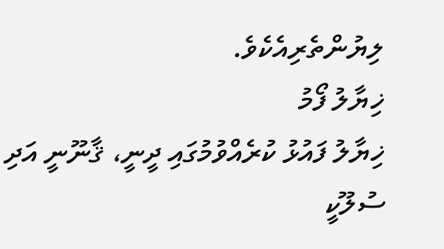ލިޔުންތެރިއެކެވެ.
ޚިޔާލު ފޯމު
ޚިޔާލު ފައުޅު ކުރެއްވުމުގައި ދީނީ، ޤާނޫނީ އަދި ސުލޫކީ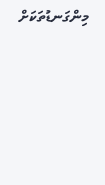މިންގަނޑުތަކަށް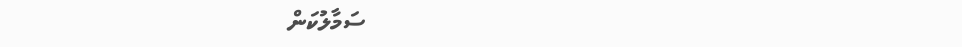ސަމާލުކަން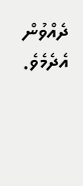ދެއްވުން އެދެމެވެ.